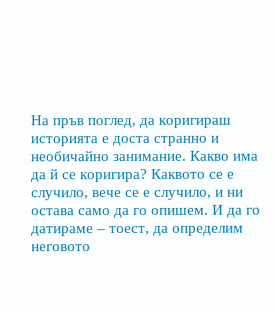На пръв поглед, да коригираш историята е доста странно и необичайно занимание. Какво има да й се коригира? Каквото се е случило, вече се е случило, и ни остава само да го опишем. И да го датираме – тоест, да определим неговото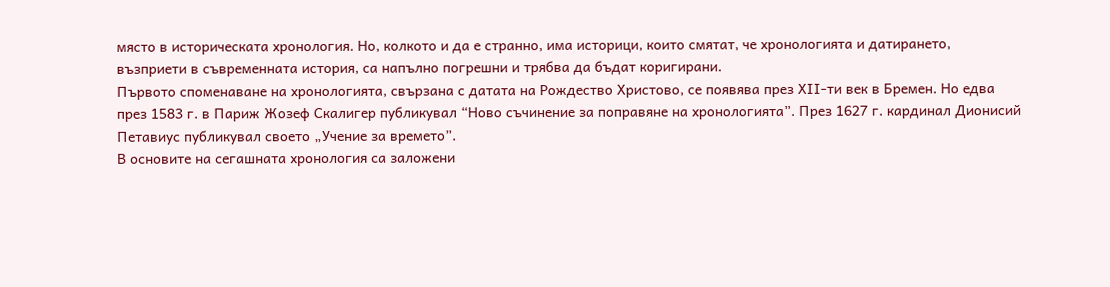място в историческата хронология. Но, колкото и да е странно, има историци, които смятат, че хронологията и датирането, възприети в съвременната история, са напълно погрешни и трябва да бъдат коригирани.
Първото споменаване на хронологията, свързана с датата на Рождество Христово, се появява през ХІІ-ти век в Бремен. Но едва през 1583 г. в Париж Жозеф Скалигер публикувал “Ново съчинение за поправяне на хронологията”. През 1627 г. кардинал Дионисий Петавиус публикувал своето „Учение за времето”.
В основите на сегашната хронология са заложени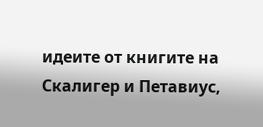идеите от книгите на Скалигер и Петавиус,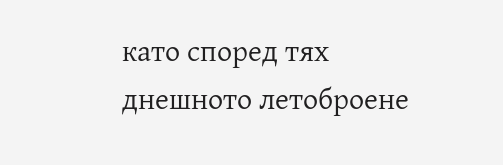като според тях днешното летоброене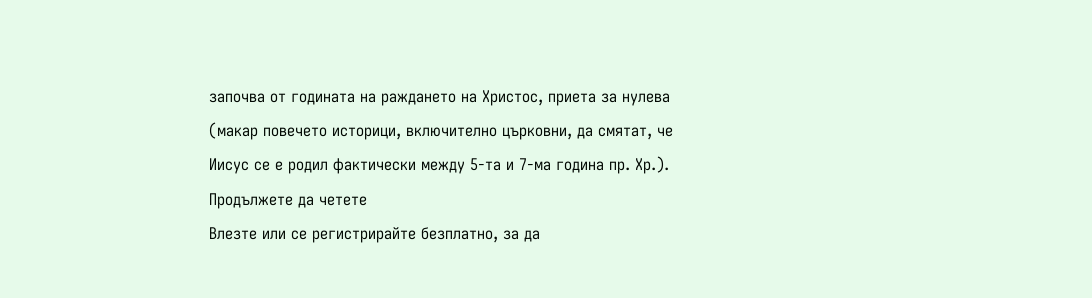започва от годината на раждането на Христос, приета за нулева (макар повечето историци, включително църковни, да смятат, че Иисус се е родил фактически между 5-та и 7-ма година пр. Хр.).
Продължете да четете
Влезте или се регистрирайте безплатно, за да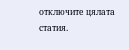отключите цялата статия.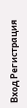Вход Регистрация